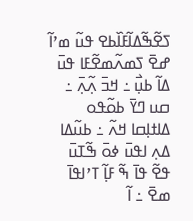ߖߐ߬ߒ߬ߡߊ߬ߓߊ߰ߕߐ ߟߎ߬ ߘߴߊ߬ ߝߐ߫ ߖߘߍ߬ߘߐ߬ߓߊ ߟߎ߫ ߡߊ߬ ߕߎ߲߯ ߸ ߞߏ߫ ߍ߲߬ߍ߲߫ ߸ ߛߎ ߣߌ߫ ߕߋ߬ߟߋ ߡߊߙߊ߲ߛߊ ߞߍ߬ ߸ ߕߎ߬ߡߊ ߡߍ߲ ߊߟߎ߫ ߦߋ߫ ߒ߬ߠߎ߫ ߟߐ߬ ߟߊ߫ ߒ߬ ߓߊ߲߬ ߠߴߊߟߊ߫ ߘߐ߫ ߸ ߊ߬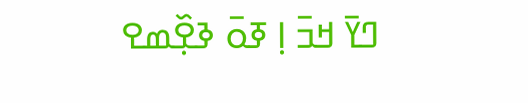ߣߌ߫ ߞߏ߫ ߊ߲ ߧߋ߫ ߢߐ߲߰ߘߐ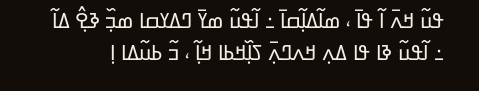ߟߎ߬ ߞߍ߫ ߊ߬ ߟߊ߫ ، ߘߊ߬ߡߊ߲߬ߛߊ߫ ߸ ߊ߬ߟߎ߬ ߘߌ߫ ߣߡߌߛߊ ߘߏ߲߰ ߢߐ߲߮ ߡߊ߬ ߸ ߊ߬ߟߎ߬ ߢߊ ߟߊ ߡߍ߲ ߞߍߣߍ߲߫ ߖߊ߲߰ߞߕߊ ߞߊ߲߬ ، ߏ߬ ߕߎ߬ߡߊ ߊ߲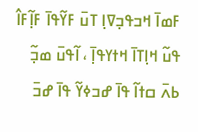ߓߘߊ߫ ߞߏߟߏ߲ߜߊ߲ ߠߎ߫ ߓߌ߬ߟߊ߫ ߓߊ߲߬ߓߊ߮ ߟߎ߬ ߞߊ߲ߠߊ߫ ߞߙߌߟߊ߲߫ ، ߊ߬ߟߎ߫ ߘߏ߲߬ ߕߍ߫ ߛߙߊ߬ ߟߊ߫ ߝߏߦߌ߬ ߟߊ߫ ߝߏ߫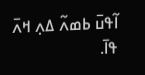ߊ߬ߟߎ߫ ߕߘߍ߬ ߡߍ߲ ߞߍ߫ ߟߊ߫.